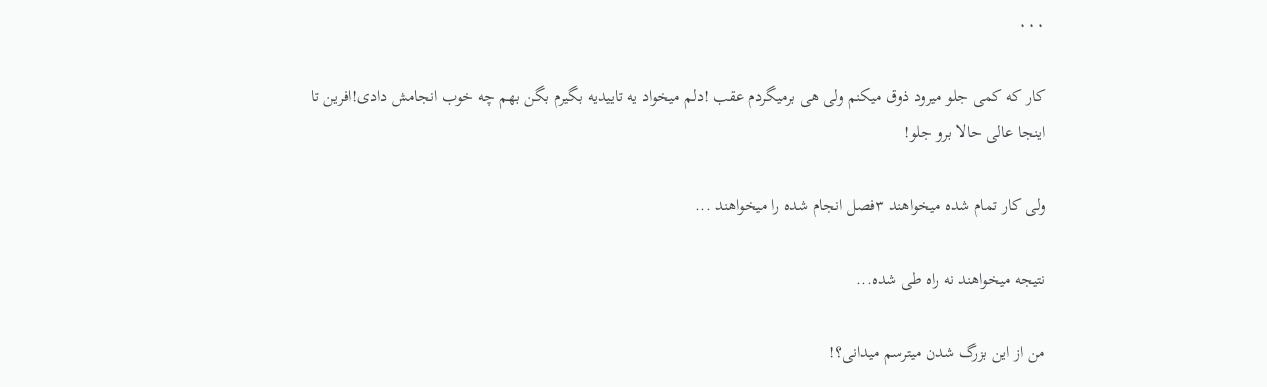۰۰۰

کار که کمی جلو میرود ذوق میکنم ولی هی برمیگردم عقب !دلم میخواد یه تاییدیه بگیرم بگن بهم چه خوب انجامش دادی!افرین تا اینجا عالی حالا برو جلو!

ولی کار تمام شده میخواهند ۳فصل انجام شده را میخواهند ...

نتیجه میخواهند نه راه طی شده...

من از این بزرگ شدن میترسم میدانی؟!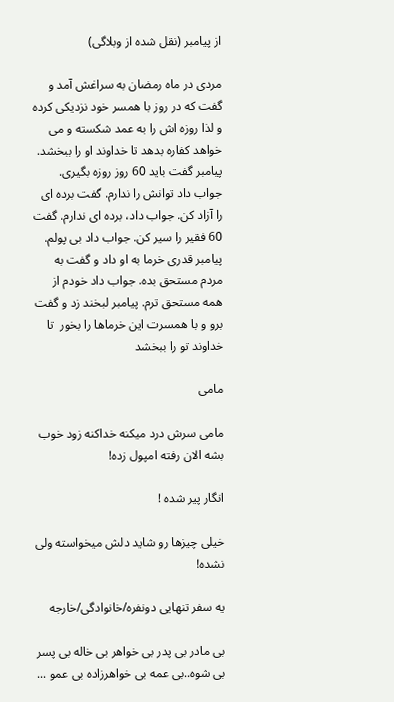از پیامبر (نقل شده از وبلاگی)

مردی در ماه رمضان به سراغش آمد و گفت که در روز با همسر خود نزدیکی کرده و لذا روزه اش را به عمد شکسته و می خواهد کفاره بدهد تا خداوند او را ببخشد. پیامبر گفت باید 60 روز روزه بگیری. جواب داد توانش را ندارم. گفت برده ای را آزاد کن. جواب داد، برده ای ندارم. گفت 60 فقیر را سیر کن. جواب داد بی پولم. پیامبر قدری خرما به او داد و گفت به مردم مستحق بده. جواب داد خودم از همه مستحق ترم. پیامبر لبخند زد و گفت برو و با همسرت این خرماها را بخور  تا خداوند تو را ببخشد

مامی

مامی سرش درد میکنه خداکنه زود خوب بشه الان رفته امپول زده!

انگار پیر شده !

خیلی چیزها رو شاید دلش میخواسته ولی نشده!

یه سفر تنهایی دونفره/خانوادگی/خارجه

بی مادر بی پدر بی خواهر بی خاله بی پسر بی شوه..بی عمه بی خواهرزاده بی عمو ...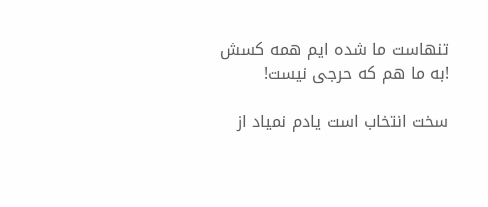تنهاست ما شده ایم همه کسش !به ما هم که حرجی نیست!

سخت انتخاب است یادم نمیاد از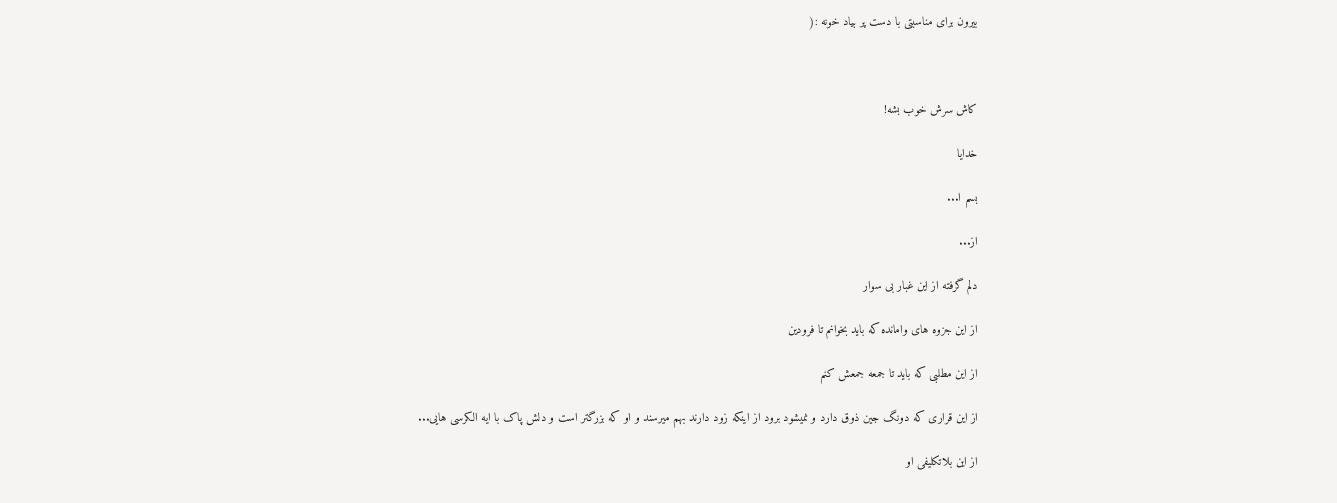بیرون برای مناسبتی با دست پر بیاد خونه :(



کاش سرش خوب بشه!

خدایا

بسم ا...

از...

دلم گرفته از این غبار بی سوار

از این جزوه های وامانده که باید بخوانم تا فرودین

از این مطلبی که باید تا جمعه جمعش کنم

از این قراری که دونگ جین ذوق دارد و نمیشود برود از اینکه زود دارند بهم میرسند و او که بزرگتر است و دلش پاک با ایه الکرسی هایی...

از این بلاتکلیفی او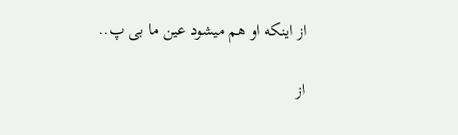از اینکه او هم میشود عین ما بی پ..

از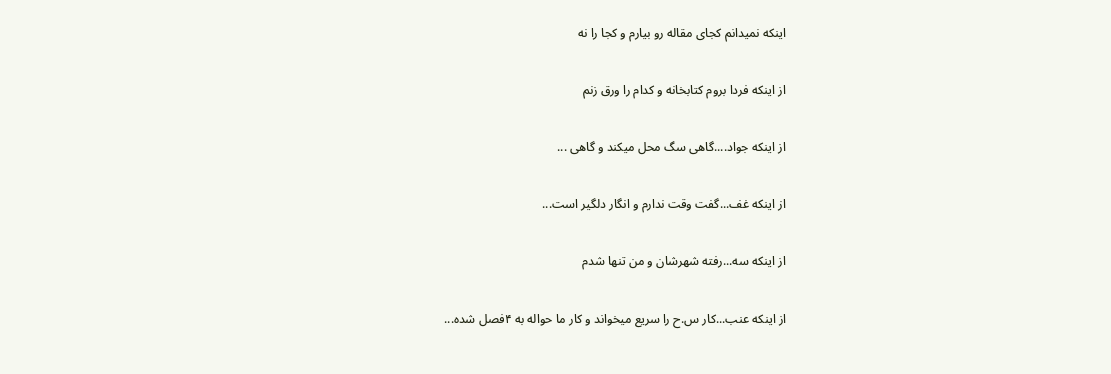اینکه نمیدانم کجای مقاله رو بیارم و کجا را نه

از اینکه فردا بروم کتابخانه و کدام را ورق زنم

از اینکه جواد....گاهی سگ محل میکند و گاهی ...

از اینکه غف...گفت وقت ندارم و انگار دلگیر است...

از اینکه سه...رفته شهرشان و من تنها شدم

از اینکه عنب...کار س.ح را سریع میخواند و کار ما حواله به ۴فصل شده...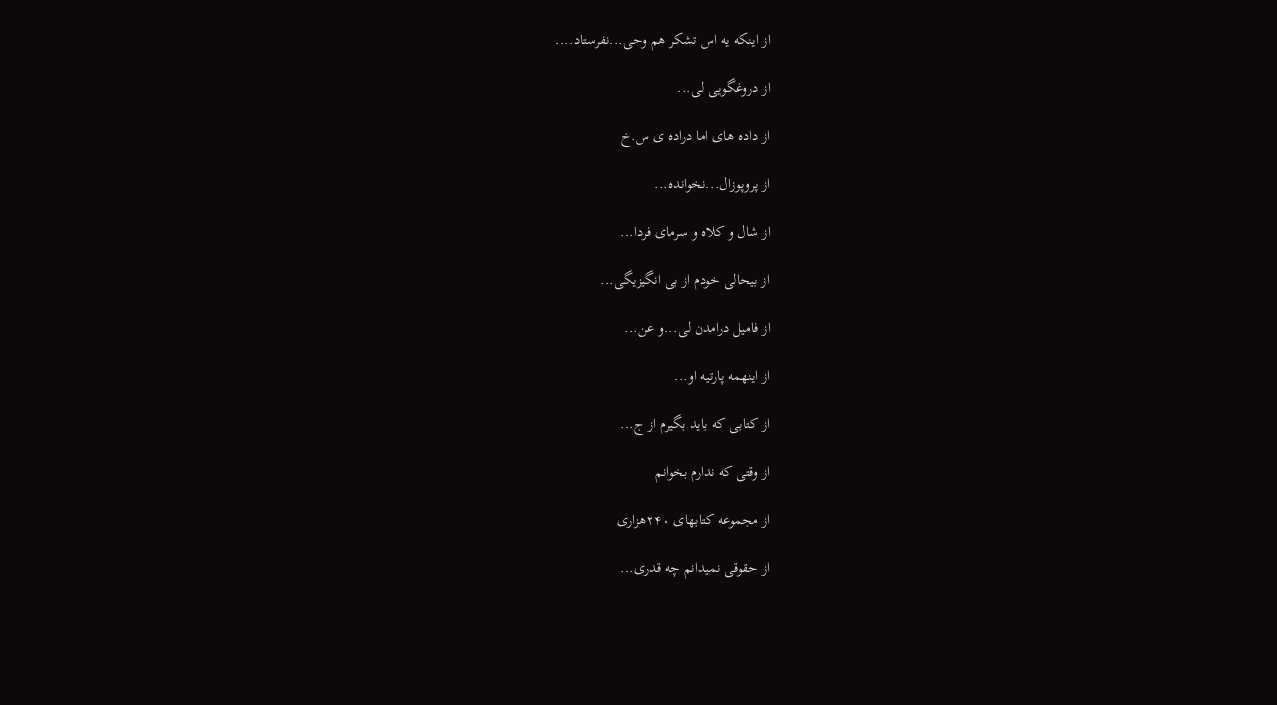از اینکه یه اس تشکر هم وحی...نفرستاد....

از دروغگویی لی...

از داده های اما دراده ی س.خ

از پروپوزال...نخوانده...

از شال و کلاه و سرمای فردا...

از بیحالی خودم از بی انگیزیگی...

از فامیل درامدن لی...و عن...

از اینهمه پارتیه او...

از کتابی که باید بگیرم از ج...

از وقتی که ندارم بخوانم

از مجموعه کتابهای ۲۴۰هزاری

از حقوقی نمیدانم چه قدری...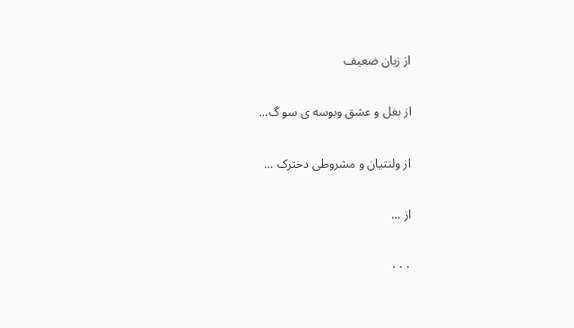از زبان ضعیف

از بغل و عشق وبوسه ی سو گ...

از ولنتیان و مشروطی دخترک ...

از ...

۰۰۰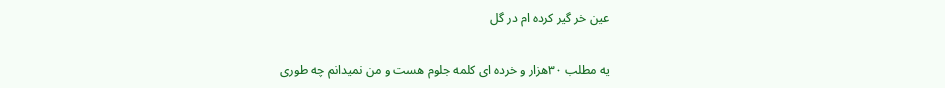عین خر گیر کرده ام در گل

یه مطلب ۳۰هزار و خرده ای کلمه جلوم هست و من نمیدانم چه طوری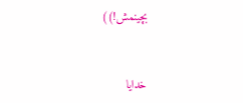بچینمش!))



خدایا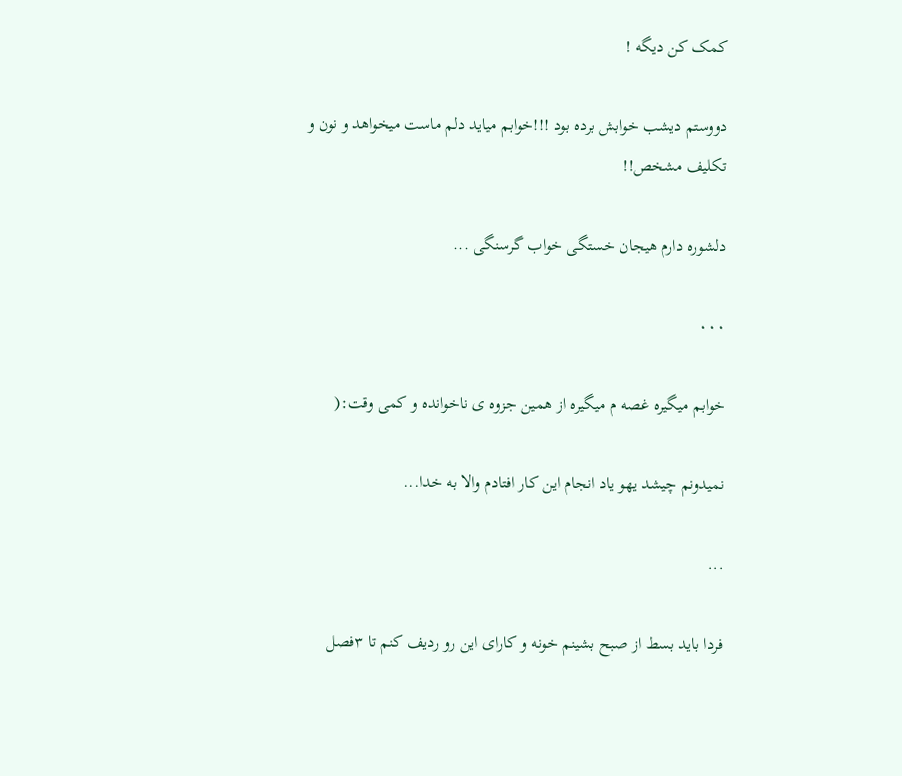کمک کن دیگه !

دووستم دیشب خوابش برده بود !!!خوابم میاید دلم ماست میخواهد و نون و تکلیف مشخص!!

دلشوره دارم هیجان خستگی خواب گرسنگی ...

۰۰۰

خوابم میگیره غصه م میگیره از همین جزوه ی ناخوانده و کمی وقت:(

نمیدونم چیشد یهو یاد انجام این کار افتادم والا به خدا...

...

فردا باید بسط از صبح بشینم خونه و کارای این رو ردیف کنم تا ۳فصل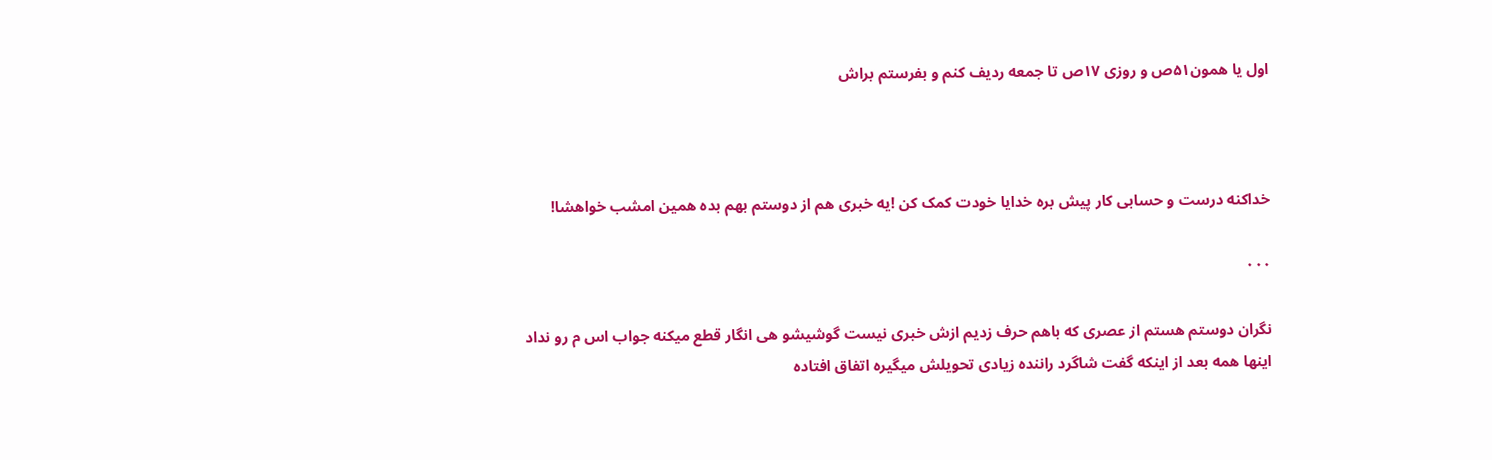اول یا همون۵۱ص و روزی ۱۷ص تا جمعه ردیف کنم و بفرستم براش



خداکنه درست و حسابی کار پیش بره خدایا خودت کمک کن !یه خبری هم از دوستم بهم بده همین امشب خواهشا!

۰۰۰

نگران دوستم هستم از عصری که باهم حرف زدیم ازش خبری نیست گوشیشو هی انگار قطع میکنه جواب اس م رو نداد اینها همه بعد از اینکه گفت شاگرد راننده زیادی تحویلش میگیره اتفاق افتاده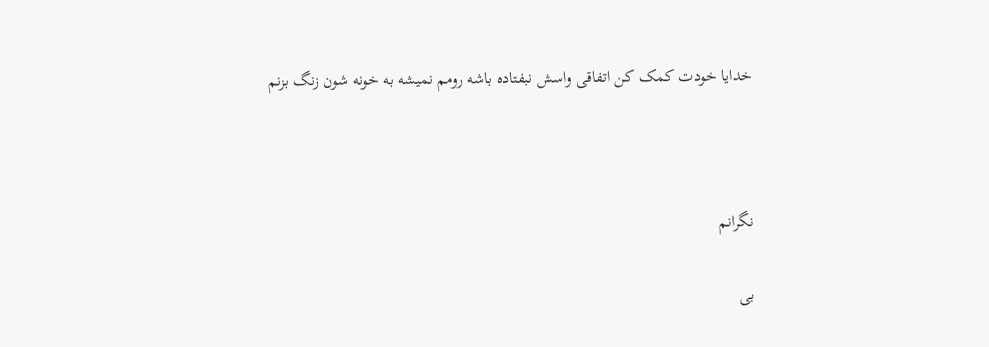خدایا خودت کمک کن اتفاقی واسش نبفتاده باشه رومم نمیشه به خونه شون زنگ بزنم



نگرانم

بی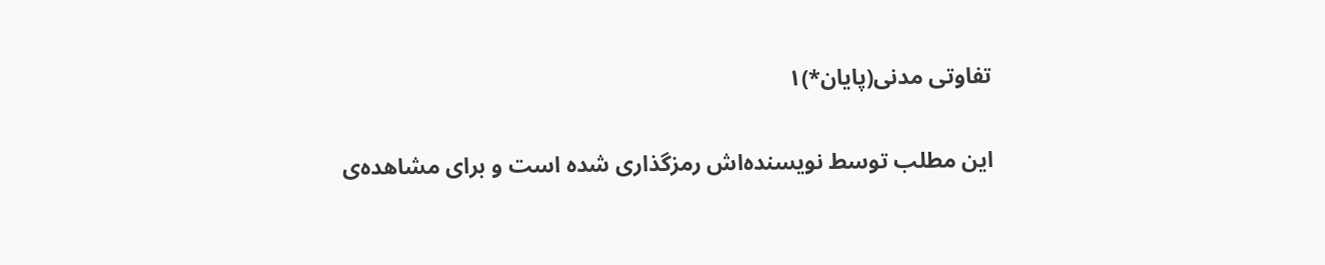تفاوتی مدنی(پایان*)۱

این مطلب توسط نویسنده‌اش رمزگذاری شده است و برای مشاهده‌ی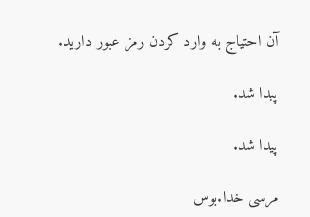آن احتیاج به وارد کردن رمز عبور دارید.

پبدا شد.

پیدا شد.

مرسی خدا.بوس